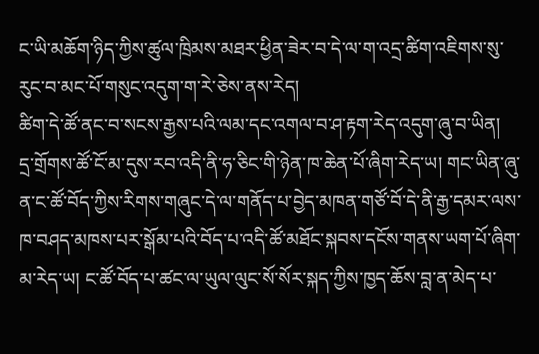ང་ཡི་མཆོག་ཉིད་ཀྱིས་ཚུལ་ཁྲིམས་མཐར་ཕྱིན་ཟེར་བ་དེ་ལ་ག་འདྲ་ཚིག་འཇིགས་སུ་རུང་བ་མང་པོ་གསུང་འདུག་ག་རེ་ཅེས་ནས་རེད།
ཚིག་དེ་ཚོ་ནང་བ་སངས་རྒྱས་པའི་ལམ་དང་འགལ་བ་ཤ་རྟག་རེད་འདུག་ཞུ་བ་ཡིན།
དྲ་གྲོགས་ཚོ་ངོ་མ་དུས་རབ་འདི་ནི་ཧ་ཅིང་གི་ཉེན་ཁ་ཆེན་པོ་ཞིག་རེད་ཡ། གང་ཡིན་ཞུ་ན་ང་ཚོ་བོད་ཀྱིས་རིགས་གཞུང་དེ་ལ་གནོད་པ་བྱེད་མཁན་གཙོ་བོ་དེ་ནི་རྒྱ་དམར་ལས་ཁ་བཤད་མཁས་པར་སྒོམ་པའི་བོད་པ་འདི་ཚོ་མཐོང་སྐབས་དངོས་གནས་ཡག་པོ་ཞིག་མ་རེད་ཡ། ང་ཚོ་བོད་པ་ཚང་ལ་ཡུལ་ལུང་སོ་སོར་སྐད་ཀྱིས་ཁྱད་ཆོས་བླ་ན་མེད་པ་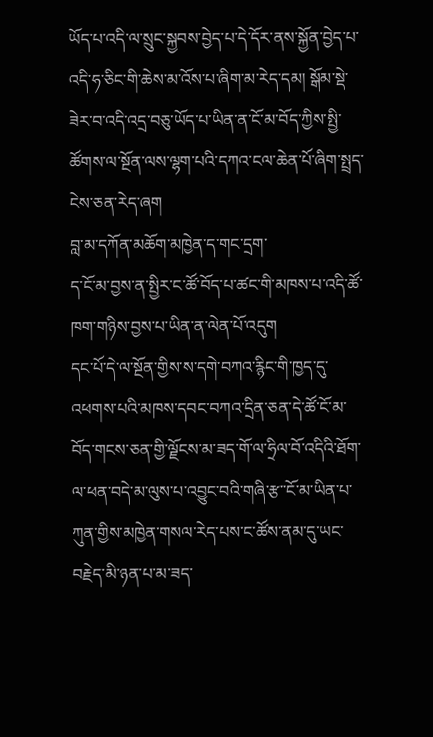ཡོད་པ་འདི་ལ་སྲུང་སྐྱབས་བྱེད་པ་དེ་དོར་ནས་སྐྱོན་བྱེད་པ་འདི་ཧ་ཅིང་གི་ཆེས་མ་འོས་པ་ཞིག་མ་རེད་དམ། སྒོམ་སྡེ་ཟེར་བ་འདི་འདྲ་བཅུ་ཡོད་པ་ཡིན་ན་ངོ་མ་བོད་ཀྱིས་སྤྱི་ཚོགས་ལ་སྔོན་ལས་ལྷག་པའི་དཀའ་ངལ་ཆེན་པོ་ཞིག་སྤྲད་ངེས་ཅན་རེད་ཞག
བླ་མ་དཀོན་མཆོག་མཁྱེན་ད་གང་དྲག་
ད་ངོ་མ་བྱས་ན་སྤྱིར་ང་ཚོ་བོད་པ་ཚང་གི་མཁས་པ་འདི་ཚོ་ཁག་གཉིས་བྱས་པ་ཡིན་ན་ལེན་པོ་འདུག
དང་པོ་དེ་ལ་སྔོན་གྱིས་ས་དགེ་བཀའ་རྙིང་གི་ཁྱད་དུ་འཕགས་པའི་མཁས་དབང་བཀའ་དྲིན་ཅན་དེ་ཚོ་ངོ་མ་བོད་གངས་ཅན་གྱི་ལྗོངས་མ་ཟད་གོ་ལ་ཧྲིལ་བོ་འདིའི་ཐོག་ལ་ཕན་བདེ་མ་ལུས་པ་འབྱུང་བའི་གཞི་རྩ་་ངོ་མ་ཡིན་པ་ཀུན་གྱིས་མཁྱེན་གསལ་རེད་པས་ང་ཚོས་ནམ་དུ་ཡང་བརྗེད་མི་ཉན་པ་མ་ཟད་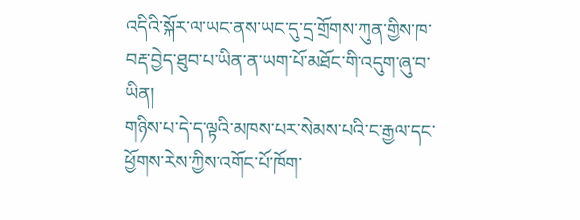འདིའི་སྐོར་ལ་ཡང་ནས་ཡང་དུ་དྲ་གྲོགས་ཀུན་གྱིས་ཁ་བརྡ་བྱེད་ཐུབ་པ་ཡིན་ན་ཡག་པོ་མཐོང་གི་འདུག་ཞུ་བ་ཡིན།
གཉིས་པ་དེ་ད་ལྟའི་མཁས་པར་སེམས་པའི་ང་རྒྱལ་དང་ཕྱོགས་རེས་ཀྱིས་འགོང་པོ་ཁོག་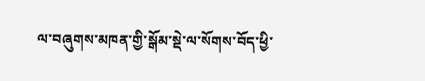ལ་བཞུགས་མཁན་གྱི་སྒོམ་སྡེ་ལ་སོགས་བོད་ཕྱི་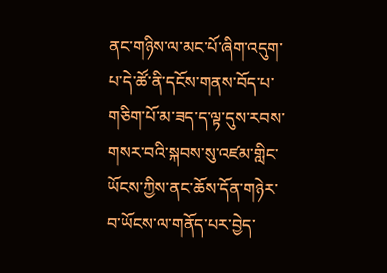ནང་གཉིས་ལ་མང་པོ་ཞིག་འདུག་པ་དེ་ཚོ་ནི་དངོས་གནས་བོད་པ་གཅིག་པོ་མ་ཟད་ད་ལྟ་དུས་རབས་གསར་བའི་སྐབས་སུ་འཛམ་གླིང་ཡོངས་ཀྱིས་ནང་ཆོས་དོན་གཉེར་བ་ཡོངས་ལ་གནོད་པར་བྱེད་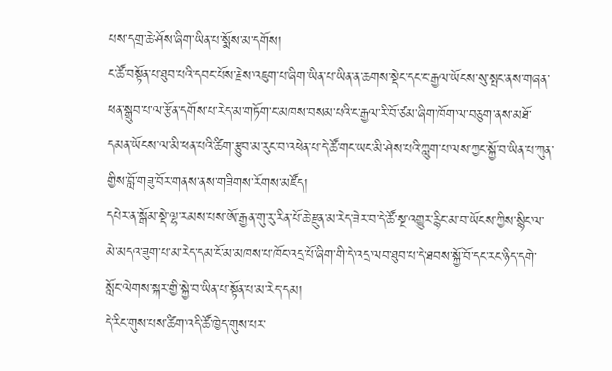པས་དགྲ་ཆེ་ཤོས་ཞིག་ཡིན་པ་སྨོས་མ་དགོས།
ང་ཚོ་བསྟོན་པ་ཐུབ་པའི་དབང་པོས་རྗེས་འཇུག་པ་ཞིག་ཡིན་པ་ཡིན་ན་ཆགས་སྡེང་དང་ང་རྒྱལ་ཡོངས་སུ་སྤང་ནས་གཞན་ཕན་སྒྲུབ་པ་ལ་རྩོན་དགོས་པ་རེད་མ་གཏོག་ང་མཁས་བསམ་པའི་ང་རྒྱལ་རི་བོ་ཙམ་ཞིག་ཁོག་ལ་བཅུག་ནས་མཐོ་དམན་ཡོངས་ལ་མི་ཕན་པའི་ཚིག་རྩུབ་མ་རུང་བ་འཕེན་པ་དེ་ཚོ་གང་ཡང་མི་ཤེས་པའི་ཀླུག་པ་ལས་ཀྱང་སྐྱོ་བ་ཡིན་པ་ཀུན་གྱིས་བློ་གཟུ་བོར་གནས་ནས་གཟིགས་རོགས་མཛོད།
དཔེར་ན་སྒོམ་སྡེ་ལྷ་རམས་པས་ཨོ་རྒྱན་གུ་རུ་རིན་པོ་ཆེ་རྫུན་མ་རེད་ཟེར་བ་དེ་ཚོ་སྔ་འགྱུར་རྙིང་མ་བ་ཡོངས་ཀྱིས་སྙིང་ལ་མེ་མདའ་ཟུག་པ་མ་རེད་དམ་ངོ་མ་མཁས་པ་ཁོང་འདྲ་པོ་ཞིག་གི་དེ་འདྲ་ལབ་ཐུབ་པ་དེ་ཐབས་སྐྱོ་བོ་དང་རང་ཉིད་དགེ་སློང་ལེགས་སྐར་གྱི་སྐྱེ་བ་ཡིན་པ་སྟོན་པ་མ་རེད་དམ།
དེ་རིང་གུས་པས་ཚིག་འདི་ཚོ་ཁྱེད་གུས་པར་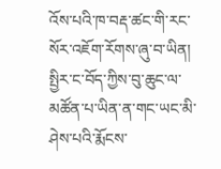འོས་པའི་ཁ་བརྡ་ཚང་གི་རང་སོར་འཇོག་རོགས་ཞུ་བ་ཡིན། སྤྱིར་ང་བོད་ཀྱིས་བུ་ཆུང་ལ་མཚོན་པ་ཡིན་ན་གང་ཡང་མི་ཤེས་པའི་རྨོངས་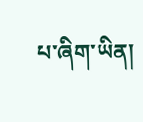པ་ཞིག་ཡིན།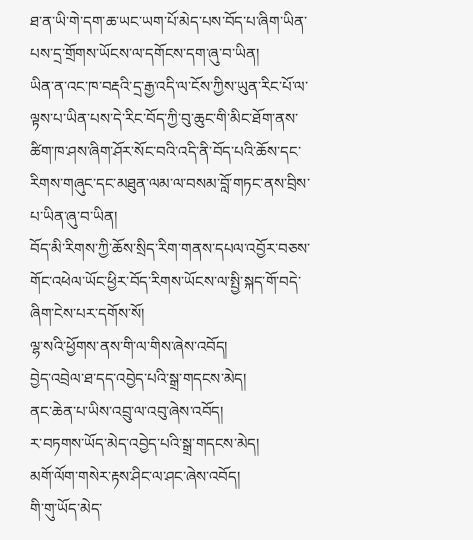ཐ་ན་ཡི་གེ་དག་ཆ་ཡང་ཡག་པོ་མེད་པས་བོད་པ་ཞིག་ཡིན་པས་དྲ་གྲོགས་ཡོངས་ལ་དགོངས་དག་ཞུ་བ་ཡིན།
ཡིན་ན་འང་ཁ་བརྡའི་དྲ་རྒྱ་འདི་ལ་ངོས་ཀྱིས་ཡུན་རིང་པོ་ལ་ལྟས་པ་ཡིན་པས་དེ་རིང་བོད་ཀྱི་བུ་ཆུང་གི་མིང་ཐོག་ནས་ཚིག་ཁ་ཤས་ཞིག་ཤོར་སོང་བའི་འདི་ནི་བོད་པའི་ཆོས་དང་རིགས་གཞུང་དང་མཐུན་ལམ་ལ་བསམ་བློ་གཏང་ནས་བྲིས་པ་ཡིན་ཞུ་བ་ཡིན།
བོད་མི་རིགས་ཀྱི་ཆོས་སྲིད་རིག་གནས་དཔལ་འབྱོར་བཅས་གོང་འཕེལ་ཡོང་ཕྱིར་བོད་རིགས་ཡོངས་ལ་སྤྱི་སྐད་གོ་བདེ་ཞིག་ངེས་པར་དགོས་སོ།
ལྷ་སའི་ཕྱོགས་ནས་གི་ལ་གིས་ཞེས་འབོད།
བྱེད་འབྲེལ་ཐ་དད་འབྱེད་པའི་སྒྲ་གདངས་མེད།
ནང་ཆེན་པ་ཡིས་འབྲུ་ལ་འབུ་ཞེས་འབོད།
ར་བཏགས་ཡོད་མེད་འབྱེད་པའི་སྒྲ་གདངས་མེད།
མགོ་ལོག་གསེར་རྟས་ཤིང་ལ་ཤང་ཞེས་འབོད།
གི་གུ་ཡོད་མེད་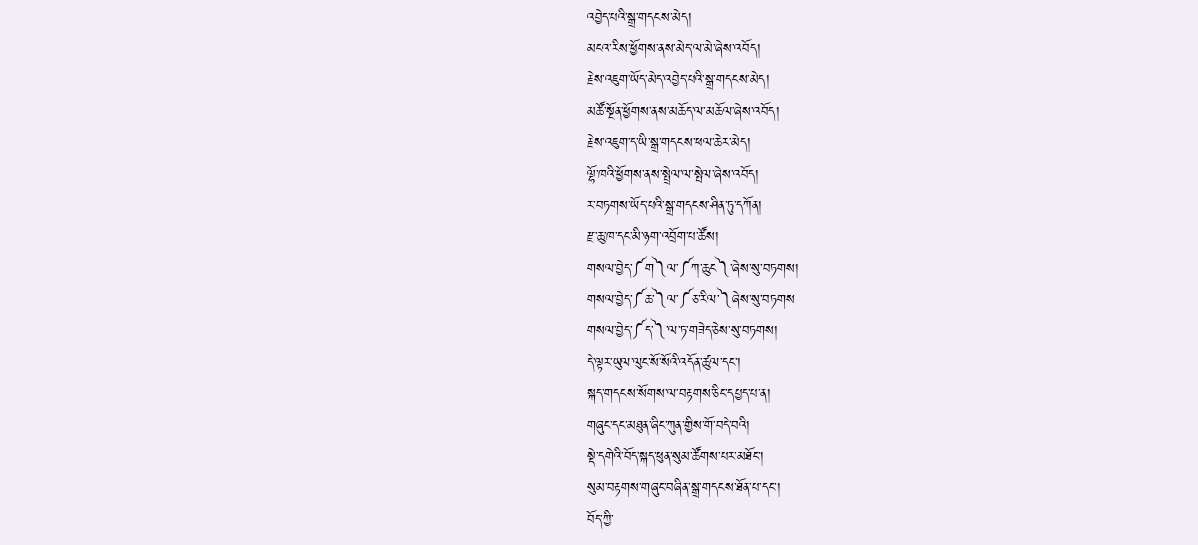འབྱེད་པའི་སྒྲ་གདངས་མེད།
མངའ་རིས་ཕྱོགས་ནས་མེད་ལ་མེ་ཞེས་འབོད།
རྗེས་འཇུག་ཡོད་མེད་འབྱེད་པའི་སྒྲ་གདངས་མེད།
མཚོ་སྔོན་ཕྱོགས་ནས་མཆོད་ལ་མཆོལ་ཞེས་འབོད།
རྗེས་འཇུག་ད་ཡི་སྒྲ་གདངས་ཕལ་ཆེར་མེད།
ལྷོ་ཁའི་ཕྱོགས་ནས་སྤྲེལ་ལ་སྤེལ་ཞེས་འབོད།
ར་བཏགས་ཡོད་པའི་སྒྲ་གདངས་ཤིན་ཏུ་དཀོན།
རྫ་ཆུ་ཁ་དང་མི་ཉག་འབྲོག་པ་ཚོས།
གསལ་བྱེད་༼ག༽ལ་༼ཀ་ཆུང༽་ཞེས་སུ་བཏགས།
གསལ་བྱེད་༼ཆ་༽ལ་༼ཅ་རིལ་༽ཞེས་སུ་བཏགས
གསལ་བྱེད་༼ད་༽་ལ་ཏ་གཟེད་ཅེས་སུ་བཏགས།
དེ་ལྟར་ཡུལ་ལུང་སོ་སོའི་འདོན་ཚུལ་དང་།
སྐད་གདངས་སོགས་ལ་བརྟགས་ཅིང་དཔྱད་པ་ན།
གཞུང་དང་མཐུན་ཞིང་ཀུན་གྱིས་གོ་བདེ་བའི།
སྡེ་དགེའི་བོད་སྐད་ཕུན་སུམ་ཚོགས་པར་མཐོང་།
སུམ་བརྟགས་གཞུང་བཞིན་སྒྲ་གདངས་ཐོན་པ་དང་།
བོད་ཀྱི་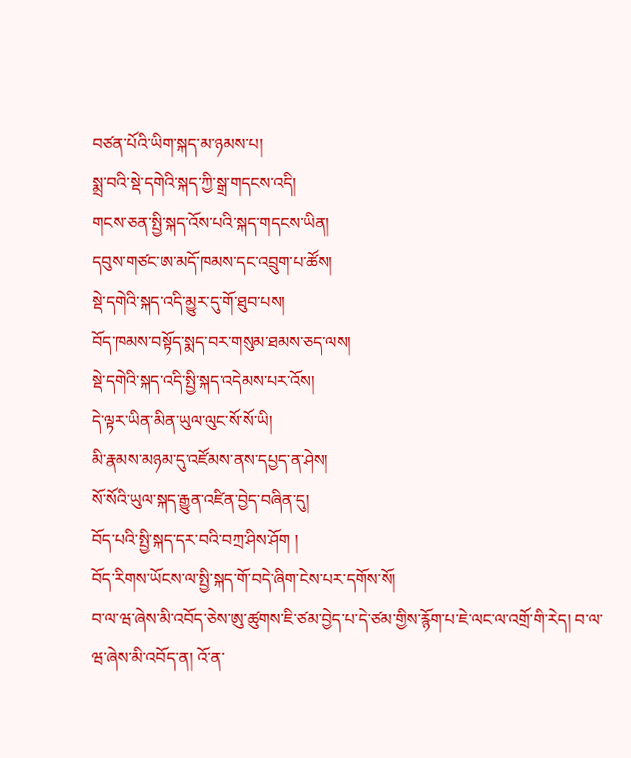བཙན་པོའི་ཡིག་སྐད་མ་ཉམས་པ།
སྨྲ་བའི་སྡེ་དགེའི་སྐད་ཀྱི་སྒྲ་གདངས་འདི།
གངས་ཅན་སྤྱི་སྐད་འོས་པའི་སྐད་གདངས་ཡིན།
དབུས་གཙང་ཨ་མདོ་ཁམས་དང་འབྲུག་པ་ཚོས།
སྡེ་དགེའི་སྐད་འདི་མྱུར་དུ་གོ་ཐུབ་པས།
བོད་ཁམས་བསྟོད་སྨད་བར་གསུམ་ཐམས་ཅད་ལས།
སྡེ་དགེའི་སྐད་འདི་སྤྱི་སྐད་འདེམས་པར་འོས།
དེ་ལྟར་ཡིན་མིན་ཡུལ་ལུང་སོ་སོ་ཡི།
མི་རྣམས་མཉམ་དུ་འཛོམས་ནས་དཔྱད་ན་ཤེས།
སོ་སོའི་ཡུལ་སྐད་རྒྱུན་འཛིན་བྱེད་བཞིན་དུ།
བོད་པའི་སྤྱི་སྐད་དར་བའི་བཀྲ་ཤིས་ཤོག །
བོད་རིགས་ཡོངས་ལ་སྤྱི་སྐད་གོ་བདེ་ཞིག་ངེས་པར་དགོས་སོ།
བ་ལ་ཝ་ཞེས་མི་འབོད་ཅེས་ཨུ་ཚུགས་ཇི་ཙམ་བྱེད་པ་དེ་ཙམ་གྱིས་རྙོག་པ་ཇེ་ལང་ལ་འགྲོ་གི་རེད། བ་ལ་ཝ་ཞེས་མི་འབོད་ན། འོ་ན་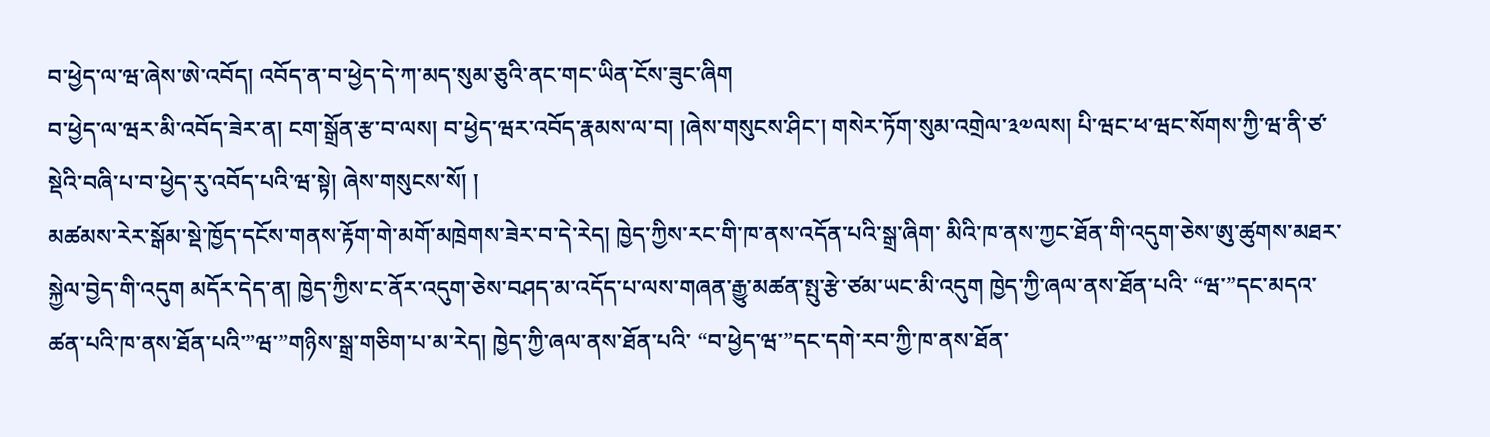བ་ཕྱེད་ལ་ཝ་ཞེས་ཨེ་འབོད། འབོད་ན་བ་ཕྱེད་དེ་ཀ་མད་སུམ་ཅུའི་ནང་གང་ཡིན་ངོས་ཟུང་ཞིག
བ་ཕྱེད་ལ་ཝར་མི་འབོད་ཟེར་ན། ངག་སྒྲོན་རྩ་བ་ལས། བ་ཕྱེད་ཝར་འབོད་རྣམས་ལ་བ། །ཞེས་གསུངས་ཤིང་། གསེར་ཏོག་སུམ་འགྲེལ་༣༧ལས། པི་ཝང་ཕ་ཝང་སོགས་ཀྱི་ཝ་ནི་ཙ་སྡེའི་བཞི་པ་བ་ཕྱེད་རུ་འབོད་པའི་ཝ་སྟེ། ཞེས་གསུངས་སོ། །
མཚམས་རེར་སྒོམ་སྡེ་ཁྱོད་དངོས་གནས་རྟོག་གེ་མགོ་མཁྲེགས་ཟེར་བ་དེ་རེད། ཁྱེད་ཀྱིས་རང་གི་ཁ་ནས་འདོན་པའི་སྒྲ་ཞིག་ མིའི་ཁ་ནས་ཀྱང་ཐོན་གི་འདུག་ཅེས་ཨུ་ཚུགས་མཐར་སྐྱེལ་བྱེད་གི་འདུག མདོར་དེད་ན། ཁྱེད་ཀྱིས་ང་ནོར་འདུག་ཅེས་བཤད་མ་འདོད་པ་ལས་གཞན་རྒྱུ་མཚན་སྤུ་རྩེ་ཙམ་ཡང་མི་འདུག ཁྱེད་ཀྱི་ཞལ་ནས་ཐོན་པའི་ “ཝ་”དང་མདའ་ཚན་པའི་ཁ་ནས་ཐོན་པའི་”ཝ་”གཉིས་སྒྲ་གཅིག་པ་མ་རེད། ཁྱེད་ཀྱི་ཞལ་ནས་ཐོན་པའི་ “བ་ཕྱེད་ཝ་”དང་དགེ་རབ་ཀྱི་ཁ་ནས་ཐོན་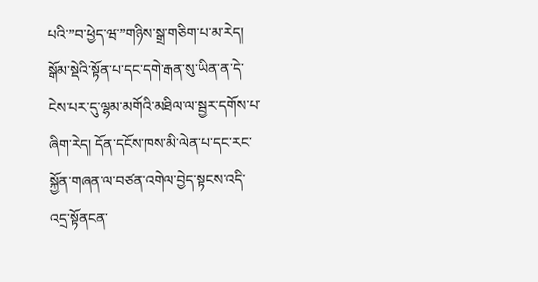པའི་”བ་ཕྱེད་ཝ་”གཉིས་སྒྲ་གཅིག་པ་མ་རེད།
སྒོམ་སྡེའི་སྟོན་པ་དང་དགེ་རྒན་སུ་ཡིན་ན་དེ་ངེས་པར་དུ་ལྷམ་མགོའི་མཐིལ་ལ་སྦྱར་དགོས་པ་ཞིག་རེད། དོན་དངོས་ཁས་མི་ལེན་པ་དང་རང་སྐྱོན་གཞན་ལ་བཙན་འགེལ་བྱེད་སྟངས་འདི་འདྲ་སྟོནངན་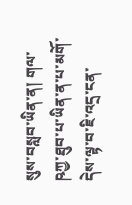སུས་བསླབ་ཡིན་ན། གལ་ཥཀྱ་ཐུབ་པ་ཡིན་ན་པ་མགོ་དེས་ལྟ་བ་ཇི་འདྲ་ངན་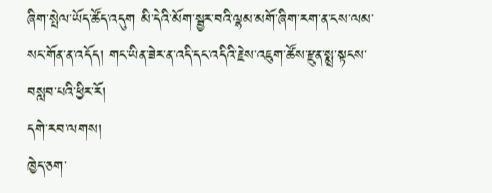ཞིག་སྤེལ་ཡོད་ཚོད་འདུག མི་དེའི་མོག་སྦྱར་བའི་ལྷམ་མགོ་ཞིག་རག་ན་ངས་ལམ་སང་གོན་ན་འདོད། གང་ཡིན་ཟེར་ན་འདི་དང་འདིའི་རྗེས་འཇུག་ཚོས་རྫུན་སྨྲ་སྟངས་བསླབ་པའི་ཕྱིར་རོ།
དགེ་རབ་ལགས།
ཁྱེད་ཅག་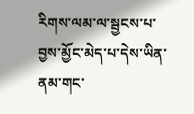རིགས་ལམ་ལ་སྦྱངས་པ་བྱས་མྱོང་མེད་པ་དེས་ཡིན་ནམ་གང་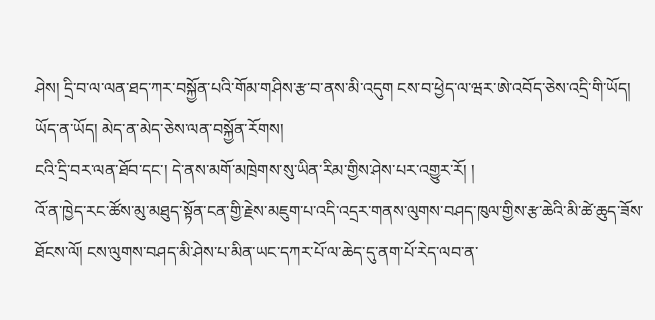ཤེས། དྲི་བ་ལ་ལན་ཐད་ཀར་བསྐྱོན་པའི་གོམ་གཤིས་རྩ་བ་ནས་མི་འདུག ངས་བ་ཕྱེད་ལ་ཝར་ཨེ་འབོད་ཅེས་འདྲི་གི་ཡོད། ཡོད་ན་ཡོད། མེད་ན་མེད་ཅེས་ལན་བསྐྱོན་རོགས།
ངའི་དྲི་བར་ལན་ཐོབ་དང་། དེ་ནས་མགོ་མཁྲེགས་སུ་ཡིན་རིམ་གྱིས་ཤེས་པར་འགྱུར་རོ། །
འོ་ན་ཁྱེད་རང་ཚོས་མུ་མཐུད་སྟོན་ངན་གྱི་རྗེས་མཇུག་པ་འདི་འདྲར་གནས་ལུགས་བཤད་ཁུལ་གྱིས་རྩ་ཆེའི་མི་ཚེ་ཆུད་ཟོས་ཐོངས་ལོ། ངས་ལུགས་བཤད་མི་ཤེས་པ་མིན་ཡང་དཀར་པོ་ལ་ཆེད་དུ་ནག་པོ་རེད་ལབ་ན་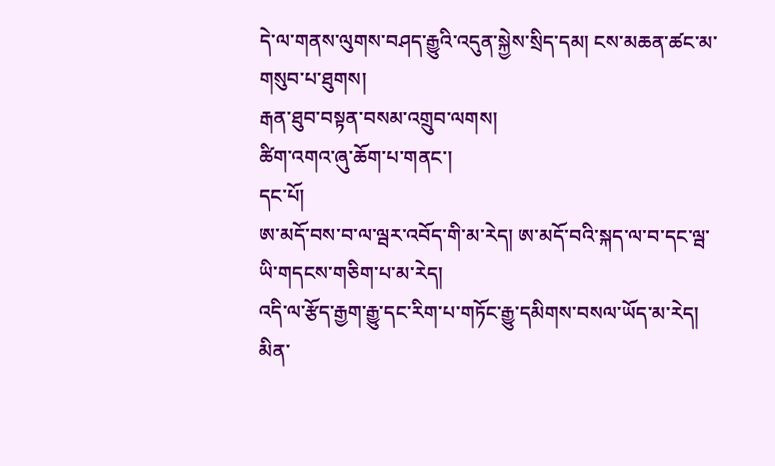དེ་ལ་གནས་ལུགས་བཤད་རྒྱུའི་འདུན་སྐྱེས་སྲིད་དམ། ངས་མཆན་ཚང་མ་གསུབ་པ་ཐུགས།
རྒན་ཐུབ་བསྟན་བསམ་འགྲུབ་ལགས།
ཚིག་འགའ་ཞུ་ཆོག་པ་གནང་།
དང་པོ།
ཨ་མདོ་བས་བ་ལ་ལྦར་འབོད་གི་མ་རེད། ཨ་མདོ་བའི་སྐད་ལ་བ་དང་ལྦ་ཡི་གདངས་གཅིག་པ་མ་རེད།
འདི་ལ་རྩོད་རྒྱག་རྒྱུ་དང་རིག་པ་གཏོང་རྒྱུ་དམིགས་བསལ་ཡོད་མ་རེད། མིན་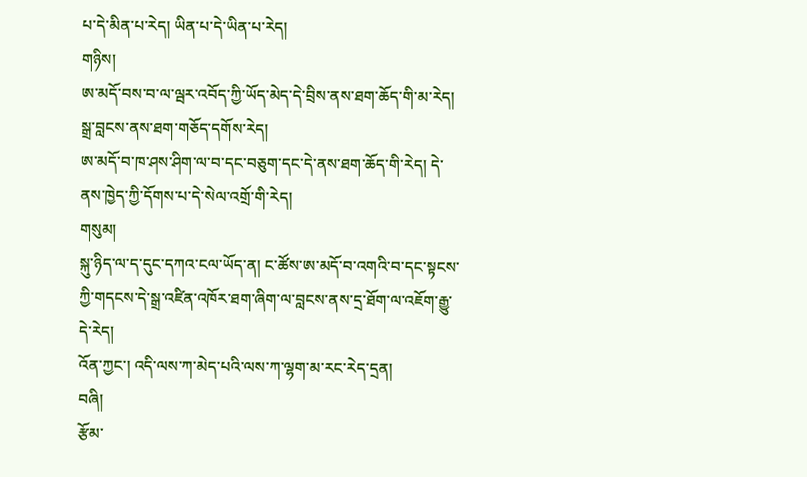པ་དེ་མིན་པ་རེད། ཡིན་པ་དེ་ཡིན་པ་རེད།
གཉིས།
ཨ་མདོ་བས་བ་ལ་ལྦར་འབོད་ཀྱི་ཡོད་མེད་དེ་བྲིས་ནས་ཐག་ཆོད་གི་མ་རེད། སྒྲ་བླངས་ནས་ཐག་གཅོད་དགོས་རེད།
ཨ་མདོ་བ་ཁ་ཤས་ཤིག་ལ་བ་དང་བཅུག་དང་དེ་ནས་ཐག་ཆོད་གི་རེད། དེ་ནས་ཁྱེད་ཀྱི་དོགས་པ་དེ་སེལ་འགྲོ་གི་རེད།
གསུམ།
སྐུ་ཉིད་ལ་ད་དུང་དཀའ་ངལ་ཡོད་ན། ང་ཚོས་ཨ་མདོ་བ་འགའི་བ་དང་སྟངས་ཀྱི་གདངས་དེ་སྒྲ་འཛིན་འཁོར་ཐག་ཞིག་ལ་བླངས་ནས་དྲ་ཐོག་ལ་འཇོག་རྒྱུ་དེ་རེད།
འོན་ཀྱང་། འདི་ལས་ཀ་མེད་པའི་ལས་ཀ་ལྷག་མ་རང་རེད་དྲན།
བཞི།
རྩོམ་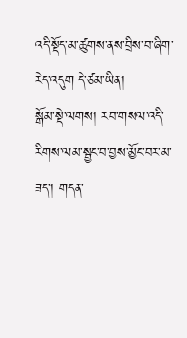འདི་སྡོད་མ་ཚུགས་ནས་བྲིས་བ་ཞིག་རེད་འདུག དེ་ཙམ་ཡིན།
སྒོམ་སྡེ་ལགས། རབ་གསལ་འདི་རིགས་ལམ་སྦྱང་བ་བྱས་མྱོང་བར་མ་ཟད་། གདན་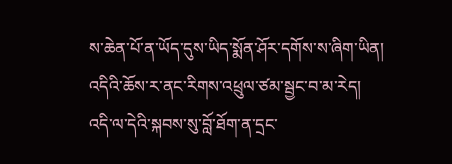ས་ཆེན་པོ་ན་ཡོད་དུས་ཡིད་སྨོན་ཤོར་དགོས་ས་ཞིག་ཡིན། འདིའི་ཆོས་ར་ནང་རིགས་འཕྲུལ་ཙམ་སྦྱང་བ་མ་རེད། འདི་ལ་དེའི་སྐབས་སུ་བློ་ཐོག་ན་དྲང་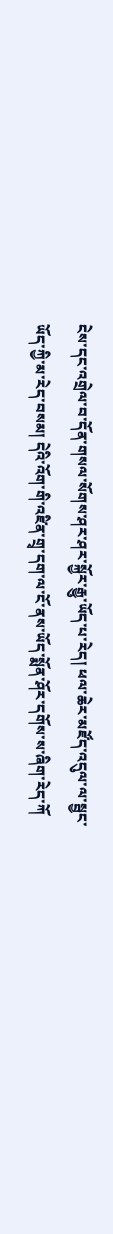ངེས་དང་འགྲེལ་བ་དོན་གསལ་སོགས་ཤར་ཤར་སྐྱོར་རྒྱུ་ཡོད་པ་རེད། ཕལ་ཆེར་མཛོད་འདུལ་ལ་སྦྱང་ཡོད་ཀྱི་མ་རེད་བསམ། དེའི་འོག་གི་འཛིན་གྲྭ་དག་ལ་ངོ་ནས་ཡོད་སྨོན་ཤོར་དགོས་ས་ཞིག་རེད་ཀོ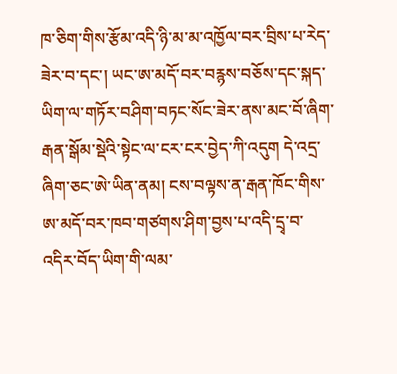ཁ་ཅིག་གིས་རྩོམ་འདི་ཉི་མ་མ་འཁྱོལ་བར་བྲིས་པ་རེད་ཟེར་བ་དང་། ཡང་ཨ་མདོ་བར་བརྙས་བཅོས་དང་སྐད་ཡིག་ལ་གཏོར་བཤིག་བཏང་སོང་ཟེར་ནས་མང་བོ་ཞིག་རྒན་སྒོམ་སྡེའི་སྟེང་ལ་ངར་ངར་བྱེད་ཀི་འདུག དེ་འདྲ་ཞིག་ཅང་ཨེ་ཡིན་ནམ། ངས་བལྟས་ན་རྒན་ཁོང་གིས་ཨ་མདོ་བར་ཁབ་གཙགས་ཤིག་བྱས་པ་འདི་དྲྭ་བ་འདིར་བོད་ཡིག་གི་ལམ་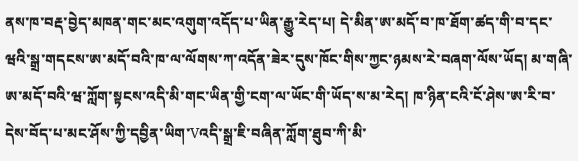ནས་ཁ་བརྡ་བྱེད་མཁན་གང་མང་འགུག་འདོད་པ་ཡིན་རྒྱུ་རེད་པ། དེ་མིན་ཨ་མདོ་བ་ཁ་ཐོག་ཚད་གི་བ་དང་ཝའི་སྒྲ་གདངས་ཨ་མདོ་བའི་ཁ་ལ་ལོགས་ཀ་འདོན་ཟེར་དུས་ཁོང་གིས་ཀྱང་ཉམས་རེ་བཞག་ལོས་ཡོད། མ་གཞི་ཨ་མདོ་བའི་ཝ་ཀློག་སྟངས་འདི་མི་གང་ཡིན་གྱི་ངག་ལ་ཡོང་གི་ཡོད་ས་མ་རེད། ཁ་ཉིན་ངའི་ངོ་ཤེས་ཨ་རི་བ་དེས་བོད་པ་མང་ཤོས་ཀྱི་དབྱིན་ཡིག་Vའདི་སྒྲ་ཇི་བཞིན་ཀློག་ཐུབ་ཀི་མི་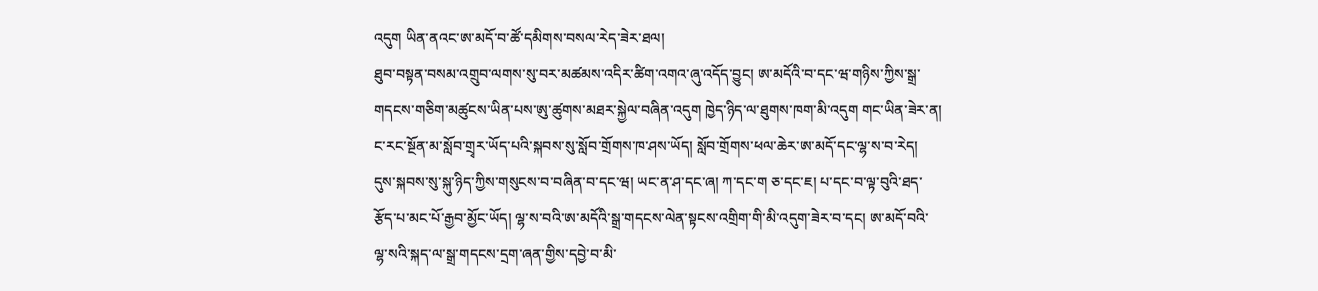འདུག ཡིན་ནའང་ཨ་མདོ་བ་ཚོ་དམིགས་བསལ་རེད་ཟེར་ཐལ།
ཐུབ་བསྟན་བསམ་འགྲུབ་ལགས་སུ་བར་མཚམས་འདིར་ཚིག་འགའ་ཞུ་འདོད་བྱུང། ཨ་མདོའི་བ་དང་ཝ་གཉིས་ཀྱིས་སྒྲ་གདངས་གཅིག་མཚུངས་ཡིན་པས་ཨུ་ཚུགས་མཐར་སྐྱེལ་བཞིན་འདུག ཁྱེད་ཉིད་ལ་ཐུགས་ཁག་མི་འདུག གང་ཡིན་ཟེར་ན། ང་རང་སྔོན་མ་སློབ་གྲྭར་ཡོད་པའི་སྐབས་སུ་སློབ་གྲོགས་ཁ་ཤས་ཡོད། སློབ་གྲོགས་ཕལ་ཆེར་ཨ་མདོ་དང་ལྷ་ས་བ་རེད། དུས་སྐབས་སུ་སྐུ་ཉིད་ཀྱིས་གསུངས་བ་བཞིན་བ་དང་ཝ། ཡང་ན་ཤ་དང་ཞ། ཀ་དང་ག ཅ་དང་ཇ། པ་དང་བ་ལྟ་བུའི་ཐད་རྩོད་པ་མང་པོ་རྒྱབ་མྱོང་ཡོད། ལྷ་ས་བའི་ཨ་མདོའི་སྒྲ་གདངས་ལེན་སྟངས་འགྲིག་གི་མི་འདུག་ཟེར་བ་དང། ཨ་མདོ་བའི་ལྷ་སའི་སྐད་ལ་སྒྲ་གདངས་དྲག་ཞན་གྱིས་དབྱེ་བ་མི་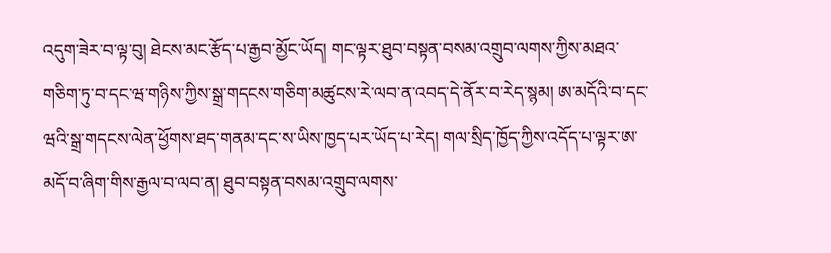འདུག་ཟེར་བ་ལྟ་བུ། ཐེངས་མང་རྩོད་པ་རྒྱབ་མྱོང་ཡོད། གང་ལྟར་ཐུབ་བསྟན་བསམ་འགྲུབ་ལགས་ཀྱིས་མཐའ་གཅིག་ཏུ་བ་དང་ཝ་གཉིས་ཀྱིས་སྒྲ་གདངས་གཅིག་མཚུངས་རེ་ལབ་ན་འབད་དེ་ནོར་བ་རེད་སྙམ། ཨ་མདོའི་བ་དང་ཝའི་སྒྲ་གདངས་ལེན་ཕྱོགས་ཐད་གནམ་དང་ས་ཡིས་ཁྱད་པར་ཡོད་པ་རེད། གལ་སྲིད་ཁྱོད་ཀྱིས་འདོད་པ་ལྟར་ཨ་མདོ་བ་ཞིག་གིས་རྒྱལ་བ་ལབ་ན། ཐུབ་བསྟན་བསམ་འགྲུབ་ལགས་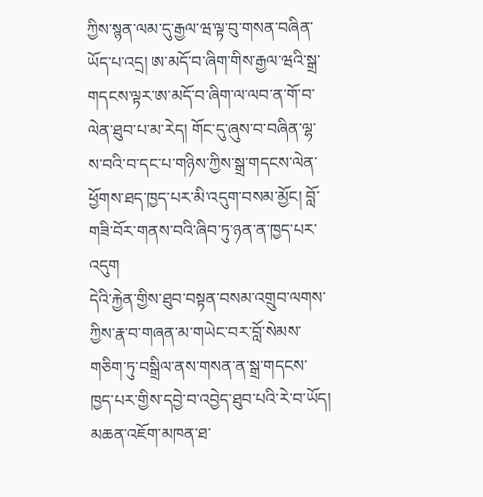ཀྱིས་སྙན་ལམ་དུ་རྒྱལ་ཝ་ལྟ་བུ་གསན་བཞིན་ཡོད་པ་འདྲ། ཨ་མདོ་བ་ཞིག་གིས་རྒྱལ་ཝའི་སྒྲ་གདངས་ལྟར་ཨ་མདོ་བ་ཞིག་ལ་ལབ་ན་གོ་བ་ལེན་ཐུབ་པ་མ་རེད། གོང་དུ་ཞུས་བ་བཞིན་ལྷ་ས་བའི་བ་དང་པ་གཉིས་ཀྱིས་སྒྲ་གདངས་ལེན་ ཕྱོགས་ཐད་ཁྱད་པར་མི་འདུག་བསམ་མྱོང། བློ་གཟི་བོར་གནས་བའི་ཞིབ་ཏུ་ཉན་ན་ཁྱད་པར་འདུག
དེའི་རྐྱེན་གྱིས་ཐུབ་བསྟན་བསམ་འགྲུབ་ལགས་ཀྱིས་རྣ་བ་གཞན་མ་གཡེང་བར་བློ་སེམས་གཅིག་ཏུ་བསྒྲིལ་ནས་གསན་ན་སྒྲ་གདངས་ཁྱད་པར་གྱིས་དབྱེ་བ་འབྱེད་ཐུབ་པའི་རེ་བ་ཡོད།
མཆན་འཇོག་མཁན་ཐ་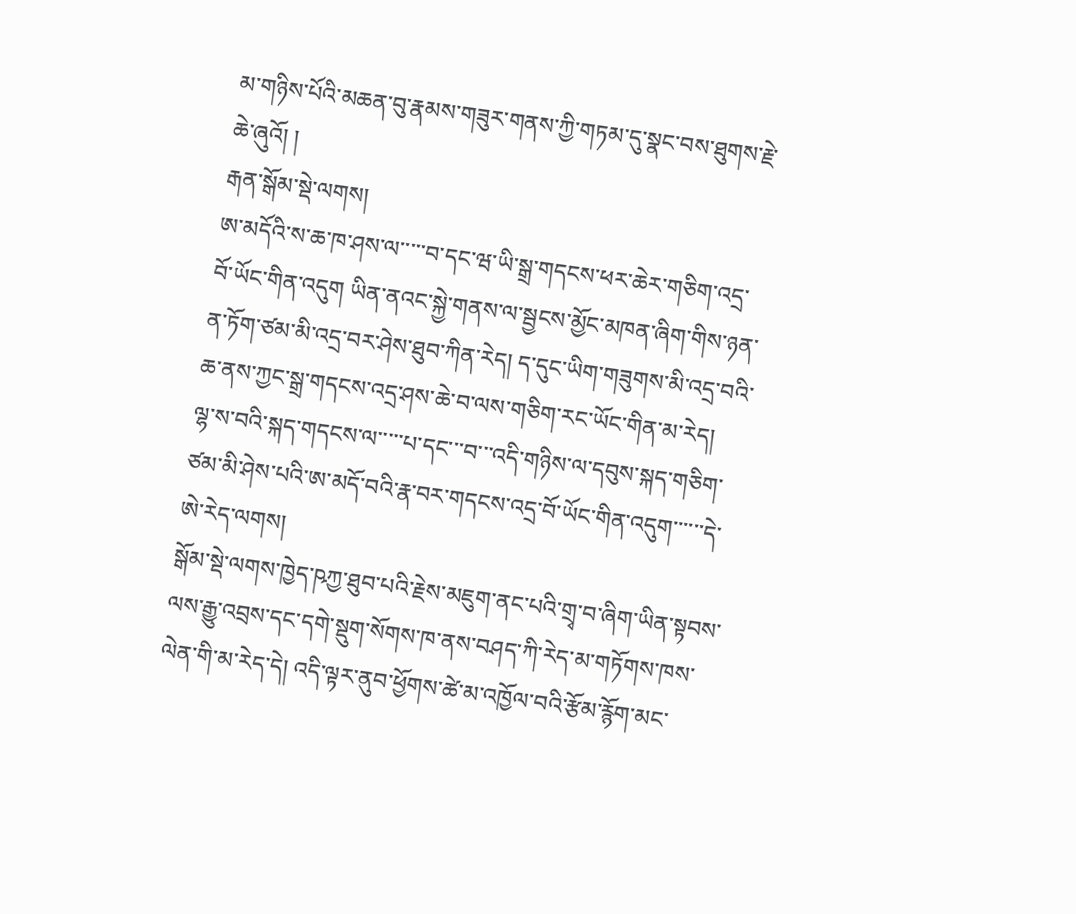མ་གཉིས་པོའི་མཆན་བུ་རྣམས་གཟུར་གནས་ཀྱི་གཏམ་དུ་སྣང་བས་ཐུགས་རྗེ་ཆེ་ཞུའོ། །
རྒན་སྒོམ་སྡེ་ལགས།
ཨ་མདོའི་ས་ཆ་ཁ་ཤས་ལ་་་་་བ་དང་ཝ་ཡི་སྒྲ་གདངས་ཕར་ཆེར་གཅིག་འདྲ་བོ་ཡོང་གིན་འདུག ཡིན་ནའང་སྐྱེ་གནས་ལ་སྦྱངས་མྱོང་མཁན་ཞིག་གིས་ཉན་ན་ཏོག་ཙམ་མི་འདྲ་བར་ཤེས་ཐུབ་ཀིན་རེད། ད་དུང་ཡིག་གཟུགས་མི་འདྲ་བའི་ཆ་ནས་ཀྱང་སྒྲ་གདངས་འདྲ་ཤས་ཆེ་བ་ལས་གཅིག་རང་ཡོང་གིན་མ་རེད།
ལྷ་ས་བའི་སྐད་གདངས་ལ་་་་་པ་དང་་་བ་་་འདི་གཉིས་ལ་དབུས་སྐད་གཅིག་ཙམ་མི་ཤེས་པའི་ཨ་མདོ་བའི་རྣ་བར་གདངས་འདྲ་བོ་ཡོང་གིན་འདུག་་་་་་དེ་ཨེ་རེད་ལགས།
སྒོམ་སྡེ་ལགས་ཁྱེད་ཥཀྱ་ཐུབ་པའི་རྗེས་མཇུག་ནང་པའི་གྲྭ་བ་ཞིག་ཡིན་སྟབས་ལས་རྒྱུ་འབྲས་དང་དགེ་སྡུག་སོགས་ཁ་ནས་བཤད་ཀི་རེད་མ་གཏོགས་ཁས་ལེན་གི་མ་རེད་དེ། འདི་ལྟར་ནུབ་ཕྱོགས་ཚེ་མ་འཁྱོལ་བའི་རྩོམ་རྙོག་མང་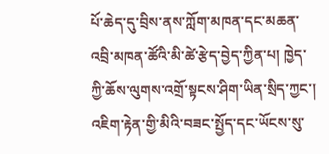པོ་ཆེད་དུ་བྲིས་ནས་ཀློག་མཁན་དང་མཆན་འབྲི་མཁན་ཚོའི་མི་ཚེ་རྩེད་བྱེད་ཀྱིན་པ། ཁྱེད་ཀྱི་ཆོས་ལུགས་འགྲོ་སྟངས་ཤིག་ཡིན་སྲིད་ཀྱང་། འཇིག་རྟེན་གྱི་མིའི་བཟང་སྤྱོད་དང་ཡོངས་སུ་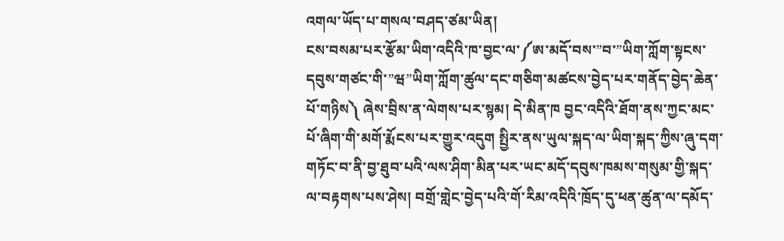འགལ་ཡོད་པ་གསལ་བཤད་ཙམ་ཡིན།
ངས་བསམ་པར་རྩོམ་ཡིག་འདིའི་ཁ་བྱང་ལ་༼ཨ་མདོ་བས་”བ་”ཡིག་ཀློག་སྟངས་དབུས་གཙང་གི་”ཝ”ཡིག་ཀློག་ཚུལ་དང་གཅིག་མཚངས་བྱེད་པར་གནོད་བྱེད་ཆེན་པོ་གཉིས༽ ཞེས་བྲིས་ན་ལེགས་པར་སྙམ། དེ་མིན་ཁ བྱང་འདིའི་ཐོག་ནས་ཀྱང་མང་པོ་ཞིག་གི་མགོ་རྨོངས་པར་གྱུར་འདུག སྤྱིར་ནས་ཡུལ་སྐད་ལ་ཡིག་སྐད་ཀྱིས་ཞུ་དག་གཏོང་བ་ནི་བྱ་ཐུབ་པའི་ལས་ཤིག་མིན་པར་ཡང་མདོ་དབུས་ཁམས་གསུམ་གྱི་སྐད་ལ་བརྟགས་པས་ཤེས། བགྲོ་གླེང་བྱེད་པའི་གོ་རིམ་འདིའི་ཁྲོད་དུ་ཕན་ཚུན་ལ་དམོད་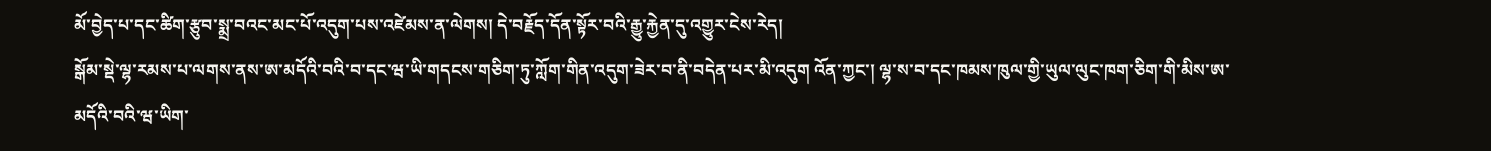མོ་བྱེད་པ་དང་ཚིག་རྩུབ་སྨྲ་བའང་མང་པོ་འདུག་པས་འཛེམས་ན་ལེགས། དེ་བརྗོད་དོན་སྟོར་བའི་རྒྱུ་རྐྱེན་དུ་འགྱུར་ངེས་རེད།
སྒོམ་སྡེ་ལྷ་རམས་པ་ལགས་ནས་ཨ་མདོའི་བའི་བ་དང་ཝ་ཡི་གདངས་གཅིག་ཏུ་ཀློག་གིན་འདུག་ཟེར་བ་ནི་བདེན་པར་མི་འདུག འོན་ཀྱང་། ལྷ་ས་བ་དང་ཁམས་ཁུལ་གྱི་ཡུལ་ལུང་ཁག་ཅིག་གི་མིས་ཨ་མདོའི་བའི་ཝ་ཡིག་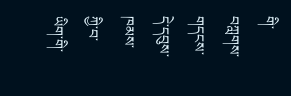གི་བཀླགས་གདངས་དེ་དབུས་ཁམས་ཀྱི་བ་ཡིག་གི་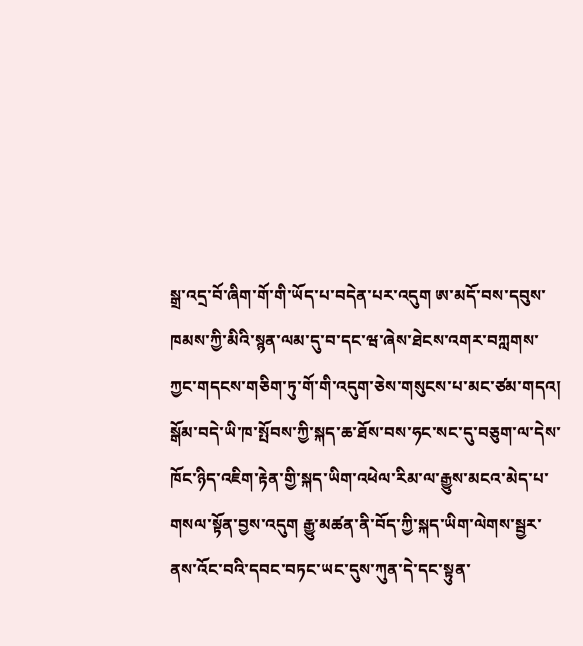སྒྲ་འདྲ་བོ་ཞིག་གོ་གི་ཡོད་པ་བདེན་པར་འདུག ཨ་མདོ་བས་དབུས་ཁམས་ཀྱི་མིའི་སྙན་ལམ་དུ་བ་དང་ཝ་ཞེས་ཐེངས་འགར་བཀླགས་ཀྱང་གདངས་གཅིག་ཏུ་གོ་གི་འདུག་ཅེས་གསུངས་པ་མང་ཙམ་གདའ།
སྒོམ་བདེ་ཡི་ཁ་སྤོབས་ཀྱི་སྐད་ཆ་ཐོས་བས་ཧང་སང་དུ་བཅུག་ལ་དེས་ཁོང་ཉིད་འཇིག་རྟེན་གྱི་སྐད་ཡིག་འཕེལ་རིམ་ལ་རྒྱུས་མངའ་མེད་པ་གསལ་སྟོན་བྱས་འདུག རྒྱུ་མཚན་ནི་བོད་ཀྱི་སྐད་ཡིག་ལེགས་སྦྱར་ནས་འོང་བའི་དབང་བཏང་ཡང་དུས་ཀུན་དེ་དང་སྟུན་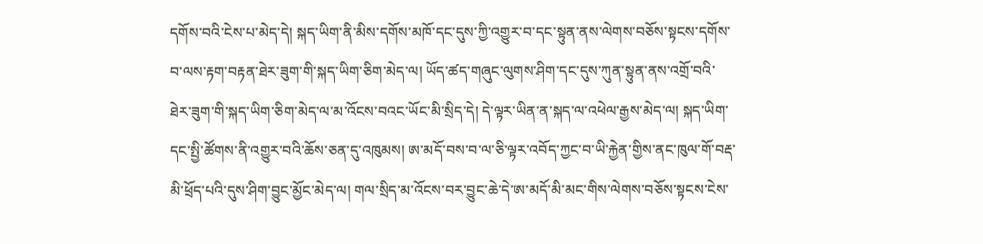དགོས་བའི་ངེས་པ་མེད་དེ། སྐད་ཡིག་ནི་མིས་དགོས་མཁོ་དང་དུས་ཀྱི་འགྱུར་བ་དང་སྟུན་ནས་ལེགས་བཅོས་སྟངས་དགོས་བ་ལས་རྟག་བརྟན་ཐེར་ཟུག་གི་སྐད་ཡིག་ཅིག་མེད་ལ། ཡོད་ཚད་གཞུང་ལུགས་ཤིག་དང་དུས་ཀུན་སྟུན་ནས་འགྲོ་བའི་ཐེར་ཟུག་གི་སྐད་ཡིག་ཅིག་མེད་ལ་མ་འོངས་བའང་ཡོང་མི་སྲིད་དེ། དེ་ལྟར་ཡིན་ན་སྐད་ལ་འཕེལ་རྒྱས་མེད་ལ། སྐད་ཡིག་དང་སྤྱི་ཚོགས་ནི་འགྱུར་བའི་ཆོས་ཅན་དུ་འཁུམས། ཨ་མདོ་བས་བ་ལ་ཅི་ལྟར་འབོད་ཀྱང་བ་ཡི་རྐྱེན་གྱིས་ནང་ཁུལ་གོ་བརྡ་མི་ཕྲོད་པའི་དུས་ཤིག་བྱུང་མྱོང་མེད་ལ། གལ་སྲིད་མ་འོངས་བར་བྱུང་ཆེ་དེ་ཨ་མདོ་མི་མང་གིས་ལེགས་བཅོས་སྟངས་ངེས་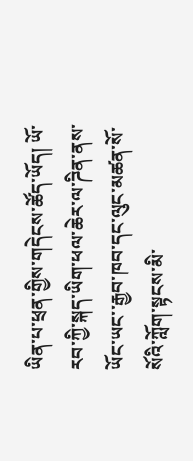ཡིན་པ་ཕྲན་གྱིས་གདེངས་ཚོད་ཡོད། ཡོ་རབ་ཀྱི་སྐད་ཡིག་ཕལ་ཆེར་ལ་ཌིན་ནས་ཡོང་ཡང་་རྒྱབ་ཁབ་དང་ལུང་མཚན་སོ་སོའི་ཀློག་སྟངས་མི་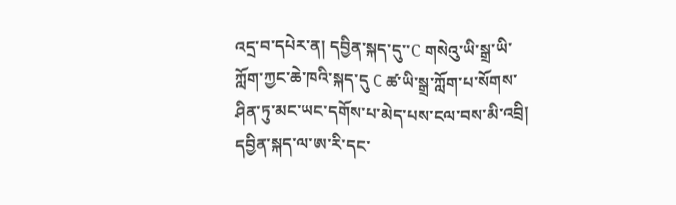འདྲ་བ་དཔེར་ན། དབྱིན་སྐད་དུ་་C གསེའུ་ཡི་སྒྲ་ཡི་ཀློག་ཀྱང་ཆེ་ཁའི་སྐད་དུ C ཚ་ཡི་སྒྲ་ཀློག་པ་སོགས་ཤིན་ཏུ་མང་ཡང་དགོས་པ་མེད་པས་ངལ་བས་མི་འབྲི། དབྱིན་སྐད་ལ་ཨ་རི་དང་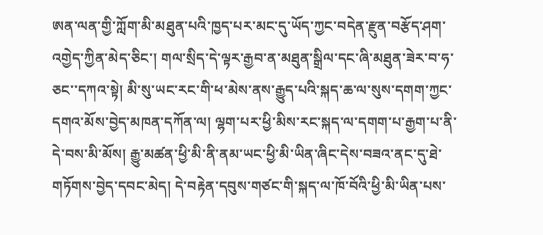ཨན་ལན་གྱི་ཀློག་མི་མཐུན་པའི་ཁྱད་པར་མང་དུ་ཡོད་ཀྱང་བདེན་རྫུན་བརྩོད་ཤག་འགྱེད་ཀྱིན་མེད་ཅིང་། གལ་སྲིད་དེ་ལྟར་རྒྱབ་ན་མཐུན་སྒྲིལ་དང་ཞི་མཐུན་ཟེར་བ་ཧ་ཅང་་དཀའ་སྟེ། མི་སུ་ཡང་རང་གི་ཕ་མེས་ནས་རྒྱུད་པའི་སྐད་ཆ་ལ་སུས་དགག་ཀྱང་དགའ་མོས་བྱེད་མཁན་དཀོན་ལ། ལྷག་པར་ཕྱི་མིས་རང་སྐད་ལ་དགག་པ་རྒྱག་པ་ནི་དེ་བས་མི་མོས། རྒྱུ་མཚན་ཕྱི་མི་ནི་ནམ་ཡང་ཕྱི་མི་ཡིན་ཞིང་དེས་བཟའ་ནང་དུ་ཐེ་གཏོགས་བྱེད་དབང་མེད། དེ་བརྟེན་དབུས་གཙང་གི་སྐད་ལ་ཁོ་བོའི་ཕྱི་མི་ཡིན་པས་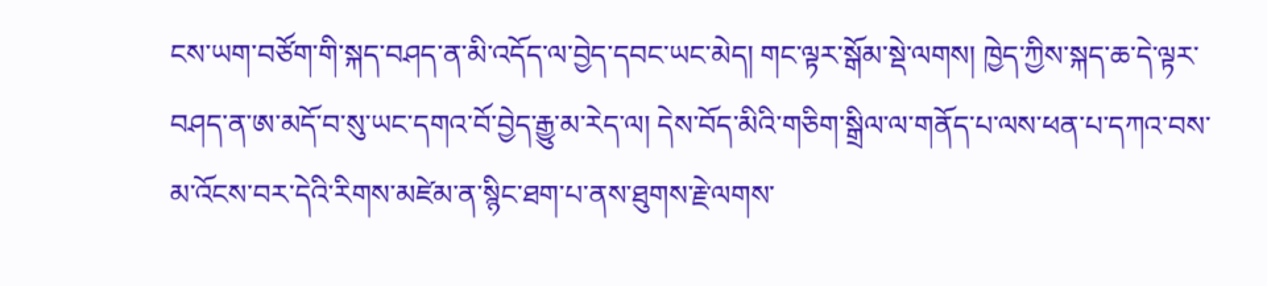ངས་ཡག་བཙོག་གི་སྐད་བཤད་ན་མི་འདོད་ལ་བྱེད་དབང་ཡང་མེད། གང་ལྟར་སྒོམ་སྡེ་ལགས། ཁྱེད་ཀྱིས་སྐད་ཆ་དེ་ལྟར་བཤད་ན་ཨ་མདོ་བ་སུ་ཡང་དགའ་བོ་བྱེད་རྒྱུ་མ་རེད་ལ། དེས་བོད་མིའི་གཅིག་སྒྲིལ་ལ་གནོད་པ་ལས་ཕན་པ་དཀའ་བས་མ་འོངས་བར་དེའི་རིགས་མཛེམ་ན་སྙིང་ཐག་པ་ནས་ཐུགས་རྗེ་ལགས་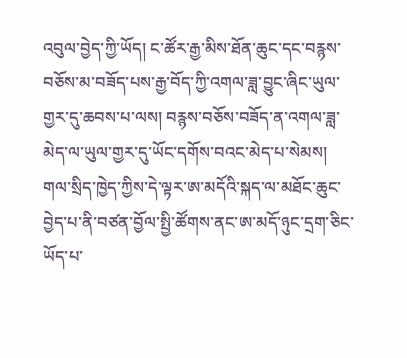འབུལ་བྱེད་ཀྱི་ཡོད། ང་ཚོར་རྒྱ་མིས་ཐོན་ཆུང་དང་བརྙས་བཅོས་མ་བཟོད་པས་རྒྱ་བོད་ཀྱི་འགལ་ཟླ་བྱུང་ཞིང་ཡུལ་གྱར་དུ་ཆབས་པ་ལས། བརྙས་བཅོས་བཟོད་ན་འགལ་ཟླ་མེད་ལ་ཡུལ་གྱར་དུ་ཡོང་དགོས་བའང་མེད་པ་སེམས། གལ་སྲིད་ཁྱེད་ཀྱིས་དེ་ལྟར་ཨ་མདོའི་སྐད་ལ་མཐོང་ཆུང་བྱེད་པ་ནི་བཙན་བྱོལ་སྤྱི་ཚོགས་ནང་ཨ་མདོ་ཉུང་དྲག་ཅིང་ཡོད་པ་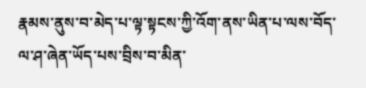རྣམས་ནུས་བ་མེད་པ་ལྟ་སྟངས་ཀྱི་འོག་ནས་ཡིན་པ་ལས་བོད་ལ་ཤ་ཞེན་ཡོད་པས་བྲིས་བ་མིན་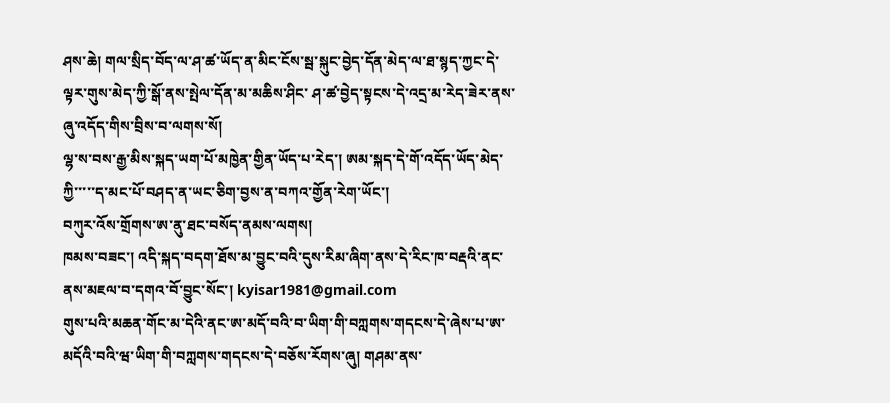ཤས་ཆེ། གལ་སྲིད་བོད་ལ་ཤ་ཚ་ཡོད་ན་མིང་ངོས་སྦ་སྐུང་བྱེད་དོན་མེད་ལ་ཐ་སྙད་ཀྱང་དེ་ལྟར་གུས་མེད་ཀྱི་སྒོ་ནས་སྤེལ་དོན་མ་མཆིས་ཤིང་ ཤ་ཚ་བྱེད་སྟངས་དེ་འདྲ་མ་རེད་ཟེར་ནས་ཞུ་འདོད་གིས་བྲིས་བ་ལགས་སོ།
ལྷ་ས་བས་རྒྱ་མིས་སྐད་ཡག་པོ་མཁྱེན་གྱིན་ཡོད་པ་རེད་། ཨམ་སྐད་དེ་གོ་འདོད་ཡོད་མེད་ཀྱི་་་་་ད་མང་པོ་བཤད་ན་ཡང་ཅིག་བྱས་ན་བཀའ་གྱོན་རེག་ཡོང་།
བཀུར་འོས་གྲོགས་ཨ་ནུ་ཐང་བསོད་ནམས་ལགས།
ཁམས་བཟང་། འདི་སྐད་བདག་ཐོས་མ་བྱུང་བའི་དུས་རིམ་ཞིག་ནས་དེ་རིང་ཁ་བརྡའི་ནང་ནས་མཇལ་བ་དགའ་བོ་བྱུང་སོང་། kyisar1981@gmail.com
གུས་པའི་མཆན་གོང་མ་དེའི་ནང་ཨ་མདོ་བའི་བ་ཡིག་གི་བཀླགས་གདངས་དེ་ཞེས་པ་ཨ་མདོའི་བའི་ཝ་ཡིག་གི་བཀླགས་གདངས་དེ་བཅོས་རོགས་ཞུ། གཤམ་ནས་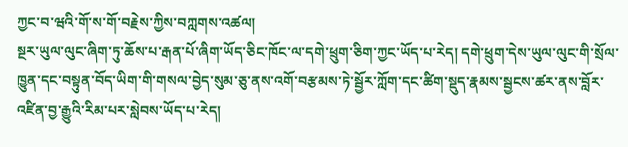ཀྱང་བ་ཝའི་གོ་ས་གོ་བརྗེས་ཀྱིས་བཀླགས་འཚལ།
སྔར་ཡུལ་ལུང་ཞིག་ཏུ་ཆོས་པ་རྒན་པོ་ཞིག་ཡོད་ཅིང་ཁོང་ལ་དགེ་ཕྲུག་ཅིག་ཀྱང་ཡོད་པ་རེད། དགེ་ཕྲུག་དེས་ཡུལ་ལུང་གི་སྲོལ་ཁྱུན་དང་བསྟུན་བོད་ཡིག་གི་གསལ་བྱེད་སུམ་ཅུ་ནས་འགོ་བརྩམས་ཏེ་སྦྱོར་ཀློག་དང་ཚིག་སྡུད་རྣམས་སྦྱངས་ཚར་ནས་བློར་འཛིན་བྱ་རྒྱུའི་རིམ་པར་སླེབས་ཡོད་པ་རེད།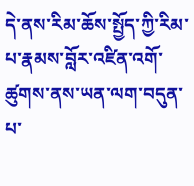དེ་ནས་རིམ་ཆོས་སྤྱོད་ཀྱི་རིམ་པ་རྣམས་བློར་འཛིན་འགོ་ཚུགས་ནས་ཡན་ལག་བདུན་པ་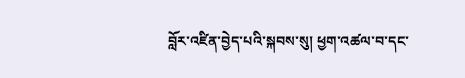བློར་འཛིན་བྱེད་པའི་སྐབས་སུ། ཕྱག་འཚལ་བ་དང་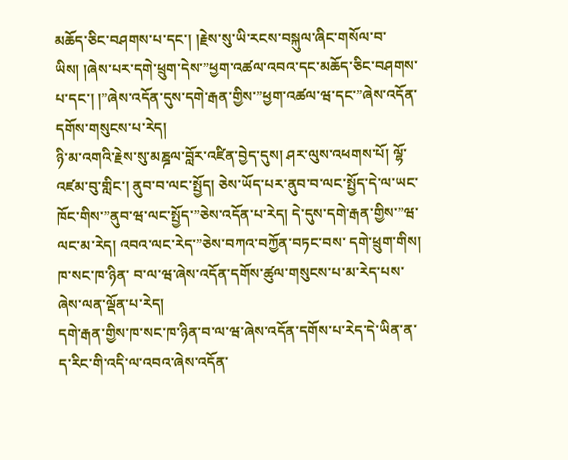མཆོད་ཅིང་བཤགས་པ་དང་། །རྗེས་སུ་ཡི་རངས་བསྐུལ་ཞིང་གསོལ་བ་ཡིས། །ཞེས་པར་དགེ་ཕྲུག་དེས་”ཕྱག་འཚལ་འབའ་དང་མཆོད་ཅིང་བཤགས་པ་དང་། །”ཞེས་འདོན་དུས་དགེ་རྒན་གྱིས་”ཕྱག་འཚལ་ཝ་དང་”ཞེས་འདོན་དགོས་གསུངས་པ་རེད།
ཉི་མ་འགའི་རྗེས་སུ་མཎྜལ་བློར་འཛིན་བྱེད་དུས། ཤར་ལུས་འཕགས་པོ། ལྷོ་འཛམ་བུ་གླིང་། ནུབ་བ་ལང་སྤྱོད། ཅེས་ཡོད་པར་ནུབ་བ་ལང་སྤྱོད་དེ་ལ་ཡང་ཁོང་གིས་”ནུབ་ཝ་ལང་སྤྱོད་”ཅེས་འདོན་པ་རེད། དེ་དུས་དགེ་རྒན་གྱིས་”ཝ་ལང་མ་རེད། འབའ་ལང་རེད་”ཅེས་བཀའ་བཀྱོན་བཏང་བས་ དགེ་ཕྲུག་གིས། ཁ་སང་ཁ་ཉིན་ བ་ལ་ཝ་ཞེས་འདོན་དགོས་ཚུལ་གསུངས་པ་མ་རེད་པས་ཞེས་ལན་ལྡོན་པ་རེད།
དགེ་རྒན་གྱིས་ཁ་སང་ཁ་ཉིན་བ་ལ་ཝ་ཞེས་འདོན་དགོས་པ་རེད་དེ་ཡིན་ན་ད་རིང་གི་འདི་ལ་འབའ་ཞེས་འདོན་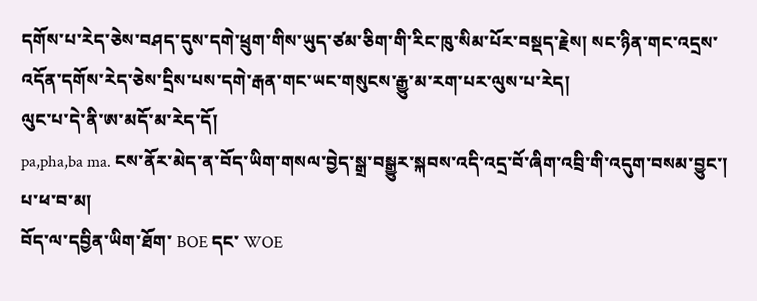དགོས་པ་རེད་ཅེས་བཤད་དུས་དགེ་ཕྲུག་གིས་ཡུད་ཙམ་ཅིག་གི་རིང་ཁུ་སིམ་པོར་བསྡད་རྗེས། སང་ཉིན་གང་འདྲས་འདོན་དགོས་རེད་ཅེས་དྲིས་པས་དགེ་རྒན་གང་ཡང་གསུངས་རྒྱུ་མ་རག་པར་ལུས་པ་རེད།
ལུང་པ་དེ་ནི་ཨ་མདོ་མ་རེད་དོ།
pa,pha,ba ma. ངས་ནོར་མེད་ན་བོད་ཡིག་གསལ་བྱེད་སྒྲ་བསྒྱུར་སྐབས་འདི་འདྲ་བོ་ཞིག་འབྲི་གི་འདུག་བསམ་བྱུང་།
པ་ཕ་བ་མ།
བོད་ལ་དབྱིན་ཡིག་ཐོག་ BOE དང་ WOE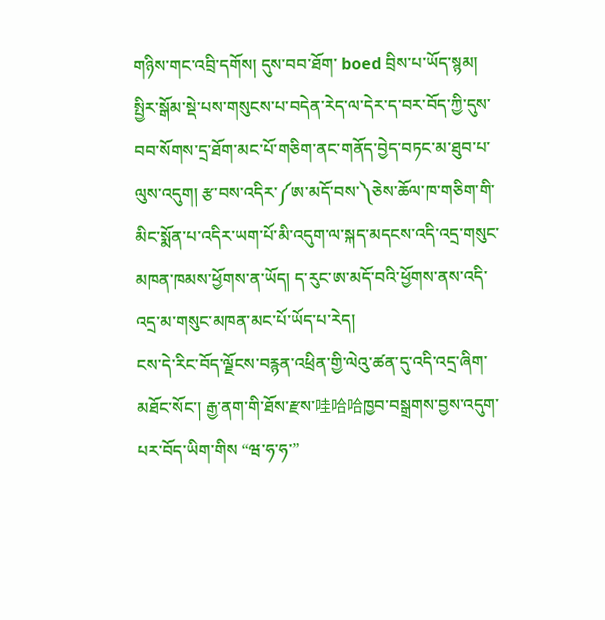གཉིས་གང་འབྲི་དགོས། དུས་བབ་ཐོག་ boed བྲིས་པ་ཡོད་སྙམ།
སྤྱིར་སྒོམ་སྡེ་པས་གསུངས་པ་བདེན་རེད་ལ་དེར་ད་བར་བོད་ཀྱི་དུས་བབ་སོགས་དྲ་ཐོག་མང་པོ་གཅིག་ནང་གནོད་བྱེད་བཏང་མ་ཐུབ་པ་ལུས་འདུག། རྩ་བས་འདིར་༼ཨ་མདོ་བས་༽ཅེས་ཆོལ་ཁ་གཅིག་གི་མིང་སྨོན་པ་འདིར་ཡག་པོ་མི་འདུག་ལ་སྐད་མདངས་འདི་འདྲ་གསུང་མཁན་ཁམས་ཕྱོགས་ན་ཡོད། ད་རུང་ཨ་མདོ་བའི་ཕྱོགས་ནས་འདི་འདྲ་མ་གསུང་མཁན་མང་པོ་ཡོད་པ་རེད།
ངས་དེ་རིང་བོད་ལྗོངས་བརྙན་འཕྲིན་གྱི་ལེའུ་ཚན་དུ་འདི་འདྲ་ཞིག་མཐོང་སོང་། རྒྱ་ནག་གི་ཐོས་རྫས་哇哈哈ཁྱབ་བསྒྲགས་བྱས་འདུག་པར་བོད་ཡིག་གིས “ཝ་ཧ་ཧ་”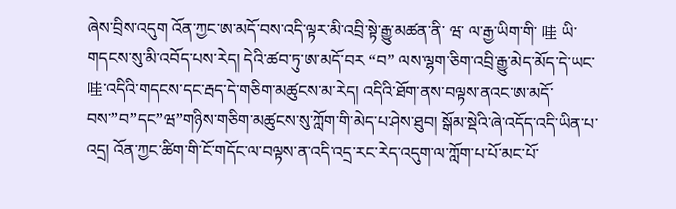ཞེས་བྲིས་འདུག འོན་ཀྱང་ཨ་མདོ་བས་འདི་ལྟར་མི་འབྲི་སྟེ་རྒྱུ་མཚན་ནི་ ཝ་ ལ་རྒྱ་ཡིག་གི་ 哇 ཡི་གདངས་སུ་མི་འབོད་པས་རེད། དེའི་ཚབ་ཏུ་ཨ་མདོ་བར “བ” ལས་ལྷག་ཅིག་འབྲི་རྒྱུ་མེད་མོད་དེ་ཡང་ 哇་འདིའི་གདངས་དང་རྦད་དེ་གཅིག་མཚུངས་མ་རེད། འདིའི་ཐོག་ནས་བལྟས་ནའང་ཨ་མདོ་བས་”བ”དང”ཝ”གཉིས་གཅིག་མཚུངས་སུ་ཀློག་གི་མེད་པ་ཤེས་ཐུབ། སྒོམ་སྡེའི་ཞེ་འདོད་འདི་ཡིན་པ་འདྲ། འོན་ཀྱང་ཚིག་གི་ངོ་གདོང་ལ་བལྟས་ན་འདི་འདྲ་རང་རེད་འདུག་ལ་ཀློག་པ་པོ་མང་པོ་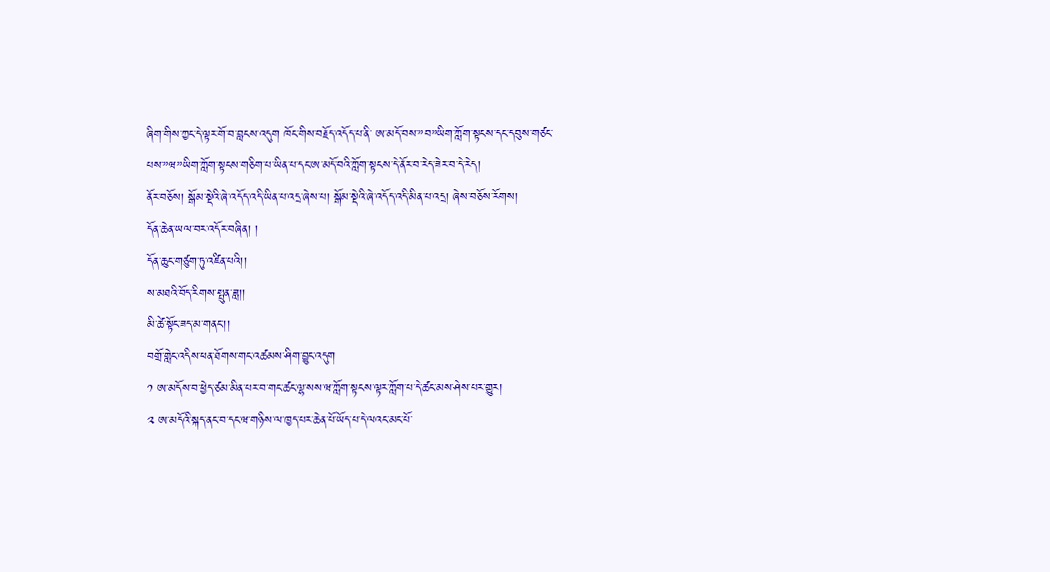ཞིག་གིས་ཀྱང་དེ་ལྟར་གོ་བ་བླངས་འདུག ཁོང་གིས་བརྗོད་འདོད་པ་ནི་ ཨ་མདོ་བས་”བ”ཡིག་ཀློག་སྟངས་དང་དབུས་གཙང་པས་”ཝ”ཡིག་ཀློག་སྟངས་གཅིག་པ་ཡིན་པ་དང་ཨ་མདོ་བའི་ཀློག་སྟངས་དེ་ནོར་བ་རེད་ཟེར་བ་དེ་རེད།
ནོར་བཅོས། སྒོམ་སྡེའི་ཞེ་འདོད་འདི་ཡིན་པ་འདྲ་ཞེས་པ། སྒོམ་སྡེའི་ཞེ་འདོད་འདི་མིན་པ་འདྲ། ཞེས་བཅོས་རོགས།
དོན་ཆེན་ཡལ་བར་འདོར་བཞིན། །
དོན་ཆུང་གཙུག་ཏུ་འཛིན་པའི།།
ས་མཐའི་བོད་རིགས་སྤུན་ཟླ།།
མི་ཚེ་སྟོང་ཟད་མ་གནང་།།
བགྲོ་གླེང་འདིས་ཕན་ཐོགས་གང་འཚམས་ཤིག་བྱུང་འདུག
༡ ཨ་མདོས་བ་ཕྱེད་ཙམ་མིན་པར་བ་གང་ཚང་ལྷ་སས་ཝ་ཀློག་སྟངས་ལྟར་ཀློག་པ་དེ་ཚང་མས་ཤེས་པར་གྱུར།
༢ ཨ་མདོའི་སྐད་ནང་བ་དང་ཝ་གཉིས་ལ་ཁྱད་པར་ཆེན་པོ་ཡོད་པ་དེ་ལའང་མང་པོ་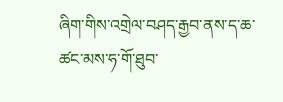ཞིག་གིས་འགྲེལ་བཤད་རྒྱབ་ནས་ད་ཆ་ཚང་མས་ཧ་གོ་ཐུབ་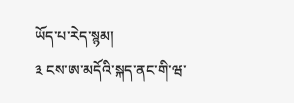ཡོད་པ་རེད་སྙམ།
༣ ངས་ཨ་མདོའི་སྐད་ནང་གི་ཝ་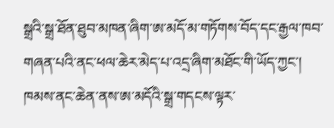སྒྲའི་སྒྲ་ཐོན་ཐུབ་མཁན་ཞིག་ཨ་མདོ་མ་གཏོགས་བོད་དང་རྒྱལ་ཁབ་གཞན་པའི་ནང་ཕལ་ཆེར་མེད་པ་འདྲ་ཞིག་མཐོང་གི་ཡོད་ཀྱང་། ཁམས་ནང་ཆེན་ནས་ཨ་མདོའི་སྒྲ་གདངས་ལྟར་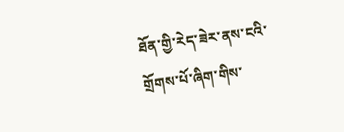ཐོན་གྱི་རེད་ཟེར་ནས་ངའི་གྲོགས་པོ་ཞིག་གིས་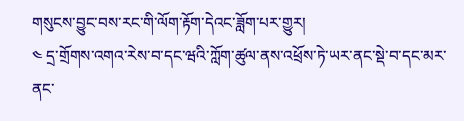གསུངས་བྱུང་བས་རང་གི་ལོག་རྟོག་དེའང་ཟློག་པར་གྱུར།
༤ དྲ་གྲོགས་འགའ་རེས་བ་དང་ཝའི་ཀློག་ཚུལ་ནས་འཕྲོས་ཏེ་ཡར་ནང་སྡེ་བ་དང་མར་ནང་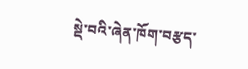སྡེ་བའི་ཞེན་ཁོག་བརྩད་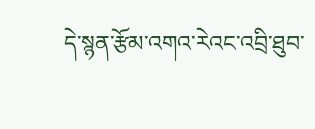དེ་སྙན་རྩོམ་འགའ་རེའང་འབྲི་ཐུབ་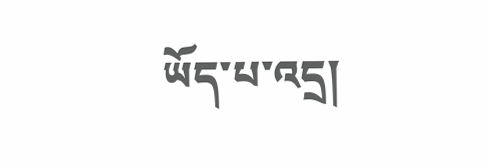ཡོད་པ་འདྲ།